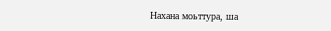Нахана моьттура, ша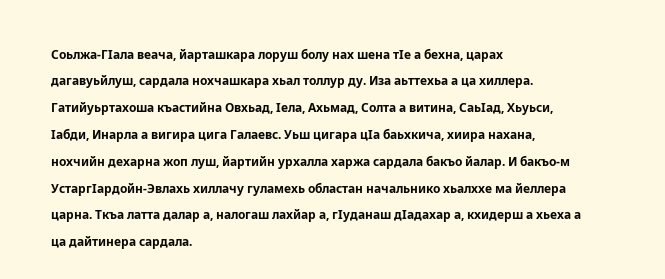Соьлжа-Гӏала веача, йарташкара лоруш болу нах шена тӏе а бехна, царах дагавуьйлуш, сардала нохчашкара хьал толлур ду. Иза аьттехьа а ца хиллера. Гатийуьртахоша къастийна Овхьад, ӏела, Ахьмад, Солта а витина, Саьӏад, Хьуьси, ӏабди, Инарла а вигира цига Галаевс. Уьш цигара цӏа баьхкича, хиира нахана, нохчийн дехарна жоп луш, йартийн урхалла харжа сардала бакъо йалар. И бакъо-м Устаргӏардойн-Эвлахь хиллачу гуламехь областан начальнико хьалххе ма йеллера царна. Ткъа латта далар а, налогаш лахйар а, гӏуданаш дӏадахар а, кхидерш а хьеха а ца дайтинера сардала.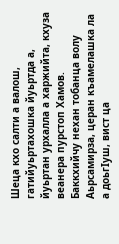Шеца кхо салти а валош, гатийуьртахошка йуьртда а, йуьртан урхалла а харжийта, кхуза веанера пурстоп Хамов.
Баккхийчу нехан тобанца волу Аьрсамирза, церан къамелашка ла а доьгӏуш, вист ца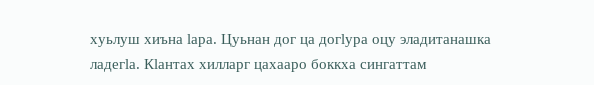хуьлуш хиъна ӏара. Цуьнан дог ца догӏура оцу эладитанашка ладегӏа. Кӏантах хилларг цахааро боккха сингаттам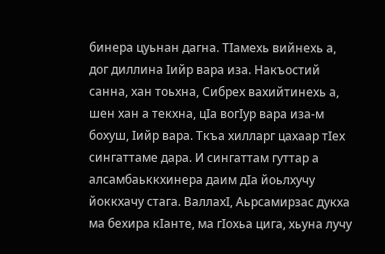бинера цуьнан дагна. Тӏамехь вийнехь а, дог диллина ӏийр вара иза. Накъостий санна, хан тоьхна, Сибрех вахийтинехь а, шен хан а текхна, цӏа вогӏур вара иза-м бохуш, ӏийр вара. Ткъа хилларг цахаар тӏех сингаттаме дара. И сингаттам гуттар а алсамбаьккхинера даим дӏа йоьлхучу йоккхачу стага. Валлахӏ, Аьрсамирзас дукха ма бехира кӏанте, ма гӏохьа цига, хьуна лучу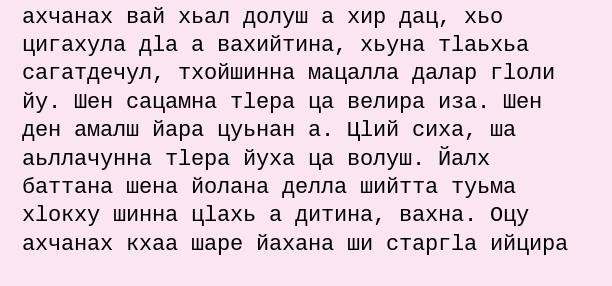ахчанах вай хьал долуш а хир дац, хьо цигахула дӏа а вахийтина, хьуна тӏаьхьа сагатдечул, тхойшинна мацалла далар гӏоли йу. Шен сацамна тӏера ца велира иза. Шен ден амалш йара цуьнан а. Цӏий сиха, ша аьллачунна тӏера йуха ца волуш. Йалх баттана шена йолана делла шийтта туьма хӏокху шинна цӏахь а дитина, вахна. Оцу ахчанах кхаа шаре йахана ши старгӏа ийцира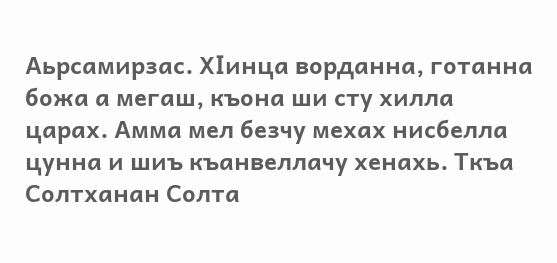Аьрсамирзас. Хӏинца ворданна, готанна божа а мегаш, къона ши сту хилла царах. Амма мел безчу мехах нисбелла цунна и шиъ къанвеллачу хенахь. Ткъа Солтханан Солта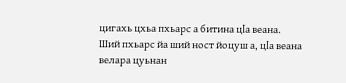цигахь цхьа пхьарс а битина цӏа веана. Ший пхьарс йа ший ност йоцуш а, цӏа веана велара цуьнан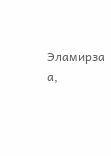Эламирза а,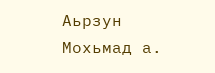Аьрзун Мохьмад а.